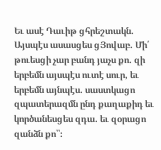Եւ ասէ Դաւիթ ցհրեշտակն. Այսպէս ասասցես ցՅովաբ. Մի՛ թուեսցի չար բանդ յաչս քո. զի երբեմն այսպէս ուտէ սուր, եւ երբեմն այնպէս. սաստկացո զպատերազմն ընդ քաղաքիդ եւ կործանեսցես զդա. եւ զօրացո զանձն քո՝՝։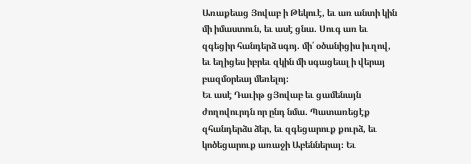Առաքեաց Յովաբ ի Թեկուէ, եւ առ անտի կին մի իմաստուն, եւ ասէ ցնա. Սուգ առ եւ զգեցիր հանդերձ սգոյ. մի՛ օծանիցիս իւղով, եւ եղիցես իբրեւ զկին մի սգացեալ ի վերայ բազմօրեայ մեռելոյ։
Եւ ասէ Դաւիթ ցՅովաբ եւ ցամենայն ժողովուրդն որ ընդ նմա. Պատառեցէք զհանդերձս ձեր, եւ զգեցարուք քուրձ, եւ կոծեցարուք առաջի Աբեններայ։ Եւ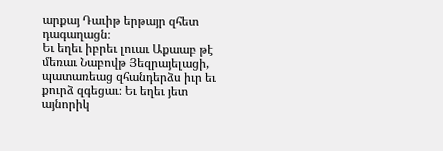արքայ Դաւիթ երթայր զհետ դագաղացն։
Եւ եղեւ իբրեւ լուաւ Աքաաբ թէ մեռաւ Նաբովթ Յեզրայելացի, պատառեաց զհանդերձս իւր եւ քուրձ զգեցաւ։ Եւ եղեւ յետ այնորիկ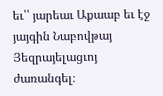եւ՝՝ յարեաւ Աքաաբ եւ էջ յայգին Նաբովթայ Յեզրայելացւոյ ժառանգել։